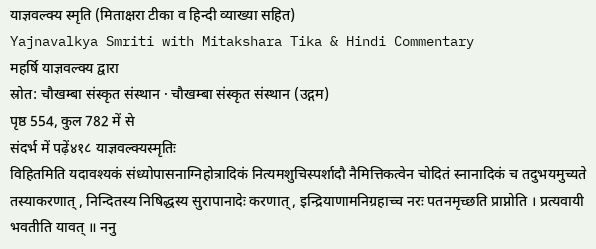याज्ञवल्क्य स्मृति (मिताक्षरा टीका व हिन्दी व्याख्या सहित)
Yajnavalkya Smriti with Mitakshara Tika & Hindi Commentary
महर्षि याज्ञवल्क्य द्वारा
स्रोत: चौखम्बा संस्कृत संस्थान · चौखम्बा संस्कृत संस्थान (उद्गम)
पृष्ठ 554, कुल 782 में से
संदर्भ में पढ़ें४१८ याज्ञवल्क्यस्मृतिः
विहितमिति यदावश्यकं संध्योपासनाग्निहोत्रादिकं नित्यमशुचिस्पर्शादौ नैमित्तिकत्वेन चोदितं स्नानादिकं च तदुभयमुच्यते तस्याकरणात् , निन्दितस्य निषिद्धस्य सुरापानादेः करणात् , इन्द्रियाणामनिग्रहाच्च नरः पतनमृच्छति प्राप्नोति । प्रत्यवायी भवतीति यावत् ॥ ननु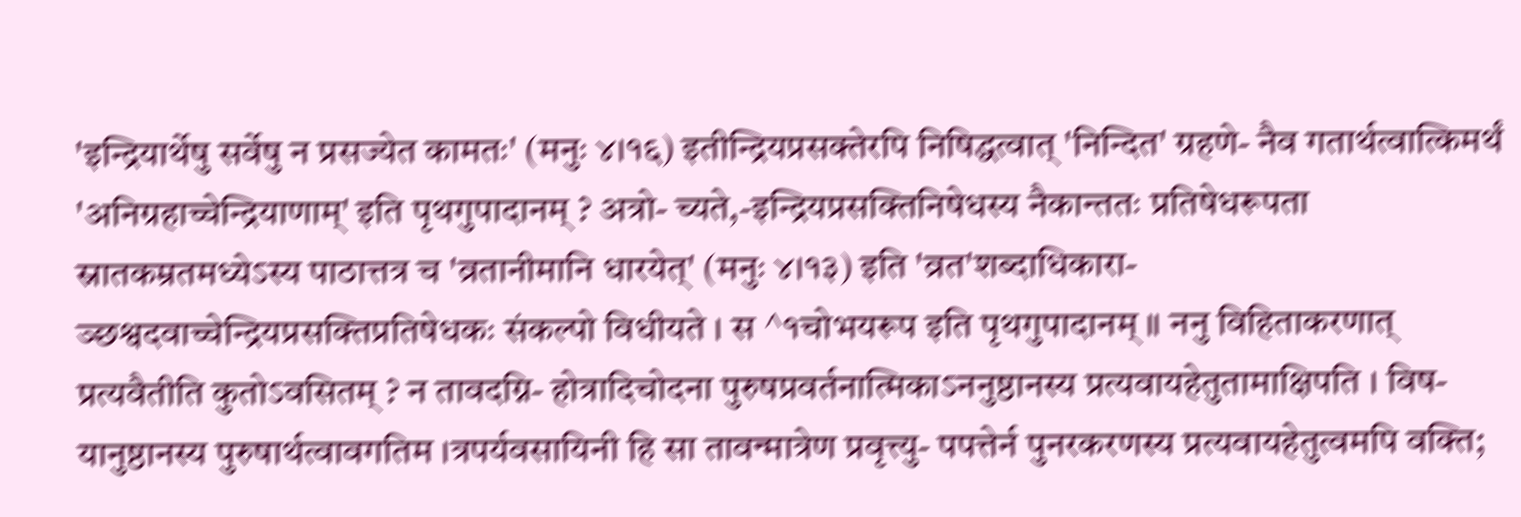'इन्द्रियार्थेषु सर्वेषु न प्रसज्येत कामतः' (मनुः ४।१६) इतीन्द्रियप्रसक्तेरपि निषिद्धत्वात् 'निन्दित' ग्रहणे- नैव गतार्थत्वात्किमर्थं 'अनिग्रहाच्चेन्द्रियाणाम्' इति पृथगुपादानम् ? अत्रो- च्यते,-इन्द्रियप्रसक्तिनिषेधस्य नैकान्ततः प्रतिषेधरूपता स्नातकम्रतमध्येऽस्य पाठात्तत्र च 'व्रतानीमानि धारयेत्' (मनुः ४।१३) इति 'व्रत'शब्दाधिकारा- ञ्छश्वदवाच्चेन्द्रियप्रसक्तिप्रतिषेधकः संकल्पो विधीयते । स ^१चोभयरूप इति पृथगुपादानम् ॥ ननु विहिताकरणात् प्रत्यवैतीति कुतोऽवसितम् ? न तावदग्नि- होत्रादिचोदना पुरुषप्रवर्तनात्मिकाऽननुष्ठानस्य प्रत्यवायहेतुतामाक्षिपति । विष- यानुष्ठानस्य पुरुषार्थत्वावगतिम ।त्रपर्यवसायिनी हि सा तावन्मात्रेण प्रवृत्त्यु- पपत्तेर्न पुनरकरणस्य प्रत्यवायहेतुत्वमपि वक्ति;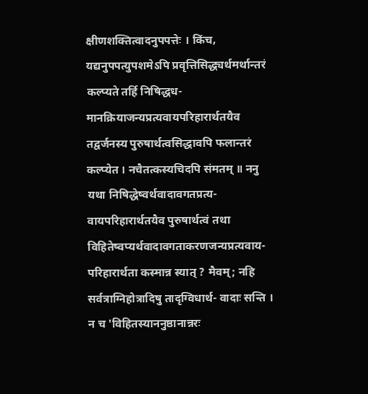क्षीणशक्तित्वादनुपपत्तेः । किंच, यद्यनुपपत्युपशमेऽपि प्रवृत्तिसिद्ध्यर्थमर्थान्तरं कल्प्यते तर्हि निषिद्धध- मानक्रियाजन्यप्रत्यवायपरिहारार्थतयैव तद्वर्जनस्य पुरुषार्थत्वसिद्धावपि फलान्तरं कल्प्येत । नचैतत्कस्यचिदपि संमतम् ॥ ननु यथा निषिद्धेष्वर्थवादावगतप्रत्य- वायपरिहारार्थतयैव पुरुषार्थत्वं तथा विहितेष्वप्यर्थवादावगताकरणजन्यप्रत्यवाय- परिहारार्थता कस्मान्न स्यात् ? मैवम्; नहि सर्वत्राग्निहोत्रादिषु तादृग्विधार्थ- वादाः सन्ति । न च 'विहितस्याननुष्ठानान्नरः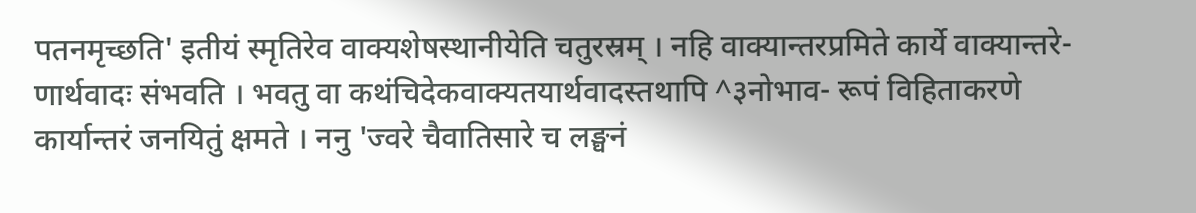पतनमृच्छति' इतीयं स्मृतिरेव वाक्यशेषस्थानीयेति चतुरस्रम् । नहि वाक्यान्तरप्रमिते कार्ये वाक्यान्तरे- णार्थवादः संभवति । भवतु वा कथंचिदेकवाक्यतयार्थवादस्तथापि ^३नोभाव- रूपं विहिताकरणे कार्यान्तरं जनयितुं क्षमते । ननु 'ज्वरे चैवातिसारे च लङ्घनं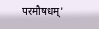परमौषधम्'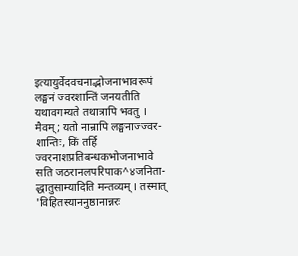इत्यायुर्वेदवचनाद्भोजनाभावरूपं लङ्घनं ज्वरशान्तिं जनयतीति यथावगम्यते तथात्रापि भवतु । मैवम्; यतो नान्रापि लङ्घनाज्ज्वर- शान्तिः, किं तर्हि ज्वरनाशप्रतिबन्धकभोजनाभावे सति जठरानलपरिपाक^४जनिता- द्धातुसाम्यादिति मन्तव्यम् । तस्मात् 'विहितस्याननुष्ठानान्नरः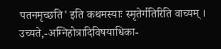पतनमृच्छति' इति कथमस्याः स्मृतेर्गतिरिति वाच्यम् । उच्यते,-अग्निहोत्रादिविषयाधिका-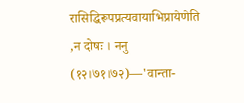रासिद्धिरूपप्रत्यवायाभिप्रायेणेति ,न दोषः । ननु (१२।७१।७२)—'वान्ता-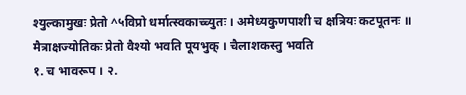श्युल्कामुखः प्रेतो ^५विप्रो धर्मात्स्वकाच्च्युतः । अमेध्यकुणपाशी च क्षत्रियः कटपूतनः ॥ मैत्राक्षज्योतिकः प्रेतो वैश्यो भवति पूयभुक् । चैलाशकस्तु भवति
१. च भावरूप । २.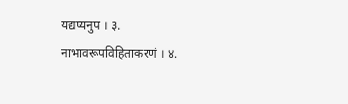यद्यप्यनुप । ३. नाभावरूपविहिताकरणं । ४.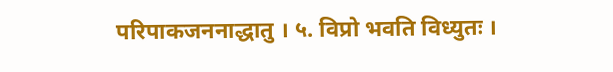परिपाकजननाद्धातु । ५. विप्रो भवति विध्युतः ।